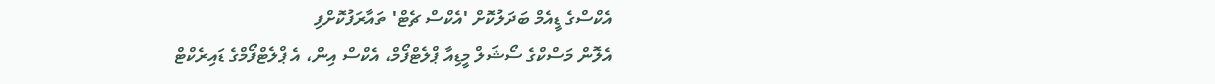އެކްސްގެ ޑީއެމް ބަދަލުކޮށް 'އެކްސް ޗެޓް' ތައާރަފުކޮށްފި
އެލޮން މަސްކްގެ ސޯޝަލް މީޑިއާ ޕްލެޓްފޯމް، އެކްސް އިން، އެ ޕްލެޓްފޯމްގެ ޑައިރެކްޓް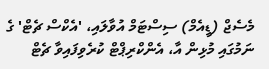މެސެޖް (ޑީއެމް) ސިސްޓަމް އުވާލައި، 'އެކްސް ޗެޓް' ގެ ނަމުގައި މުޅިން އާ، އެންކްރިޕްޓް ކުރެވިފައިވާ ޗެޓް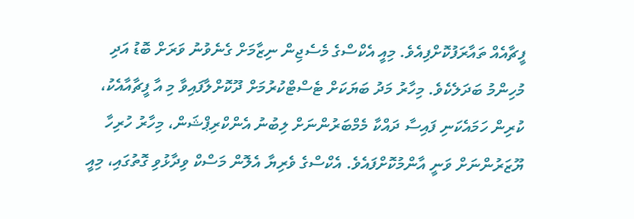ފީޗާއެއް ތައާރަފުކޮށްފިއެވެ. މިއީ އެކްސްގެ މެސެޖިން ނިޒާމަށް ގެނެވުނު ވަރަށް ބޮޑު އަދި މުހިންމު ބަދަލެކެވެ. މިހާރު މަދު ބަޔަކަށް ޓެސްޓްކުރުމަށް ދޫކޮށްލާފައިވާ މި އާ ފީޗާއާއެކު، ކުރިން ހަމައެކަނި ފައިސާ ދައްކާ މެމްބަރުންނަށް ލިބުނު އެންކްރިޕްޝަން، މިހާރު ހުރިހާ ޔޫޒަރުންނަށް ވަނީ އާންމުކޮށްފައެވެ. އެކްސްގެ ވެރިޔާ އެލޮން މަސްކް ވިދާޅުވި ގޮތުގައި، މިއީ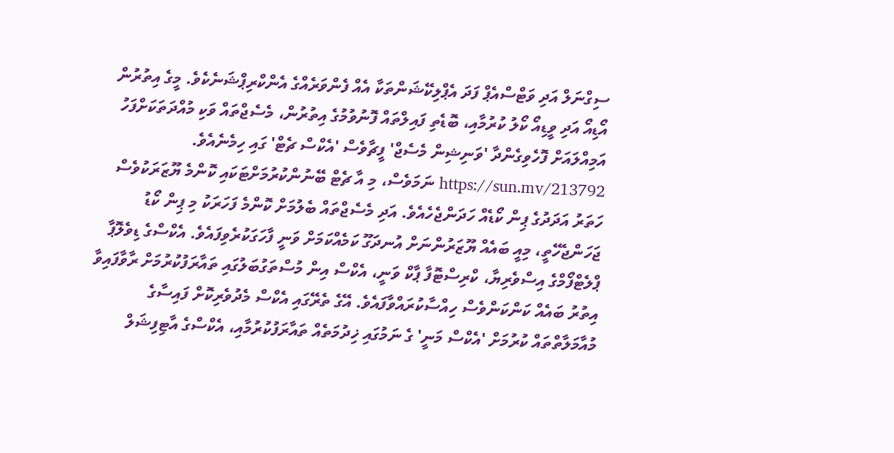ސިގްނަލް އަދި ވަޓްސްއެޕް ފަދަ އެޕްލިކޭޝަންތަކާ އެއް ފެންވަރެއްގެ އެންކްރިޕްޝަނެކެވެ. މީގެ އިތުރުން އޯޑިއޯ އަދި ވީޑިއޯ ކޯލު ކުރުމާއި، ބޮޑެތި ފައިލްތައް ފޮނުވުމުގެ އިތުރުން، މެސެޖްތައް ވަކި މުއްދަތަކަށްފަހު އަމިއްލައަށް ފޮހެވިގެންދާ 'ވަނިޝިން މެސެޖް' ފީޗާވެސް 'އެކްސް ޗެޓް' ގައި ހިމެނެއެވެ. https://sun.mv/213792 ނަމަވެސް، މި އާ ޗެޓް ބޭނުންކުރުމަށްޓަކައި ކޮންމެ ޔޫޒަރަކުވެސް ހަތަރު އަދަދުގެ ޕިން ކޯޑެއް ހަދަންޖެހެއެވެ. އަދި މެސެޖްތައް ބެލުމަށް ކޮންމެ ފަހަރަކު މި ޕިން ކޯޑު ޖަހަންޖެހޭތީ، މިއީ ބައެއް ޔޫޒަރުންނަށް އުނދަގޫ ކަމެއްކަމަށް ވަނީ ފާހަގަކުރެވިފައެވެ. އެކްސްގެ ޑިވެލޮޕާ ޕްލެޓްފޯމްގެ އިސްވެރިޔާ، ކްރިސްޓޮފާ ޕާކް ވަނީ، އެކްސް އިން މުސްތަގުބަލުގައި ތައާރަފުކުރުމަށް ރާވާފައިވާ އިތުރު ބައެއް ކަންކަންވެސް ހިއްސާކުރައްވާފައެވެ. އޭގެ ތެރޭގައި އެކްސް މެދުވެރިކޮށް ފައިސާގެ މުއާމަލާތްތައް ކުރުމަށް 'އެކްސް މަނީ' ގެ ނަމުގައި ޚިދުމަތެއް ތައާރަފުކުރުމާއި، އެކްސްގެ އާޓިފިޝަލް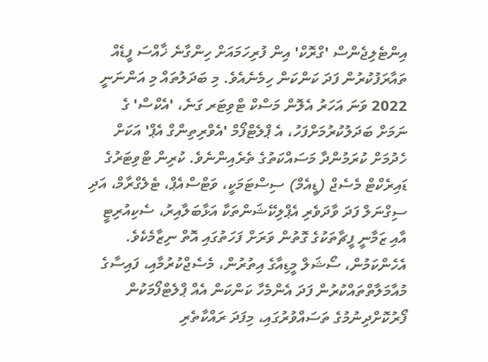އިންޓެލިޖެންސް 'ގްރޮކް' އިން ފުރިހަމައަށް ހިންގާނެ ޚާއްސަ ފީޑެއް ތައާރަފުކުރުން ފަދަ ކަންކަން ހިމެނެއެވެ. މި ބަދަލުތައް މި އަންނަނީ 2022 ވަނަ އަހަރު އެލޮން މަސްކް ޓްވިޓަރ ގަނެ، 'އެކްސް' ގެ ނަމަށް ބަދަލުކުރުމަށްފަހު، އެ ޕްލެޓްފޯމް 'އެވްރިތިންގް އެޕް' އަކަށް ހެދުމަށް ކުރަމުންދާ މަސައްކަތުގެ ތެރެއިންނެވެ. ކުރިން ޓްވިޓަރުގެ ޑައިރެކްޓް މެސެޖް (ޑީއެމް) ސިސްޓަމަކީ، ވަޓްސްއެޕް، ޓެލެގްރާމް، އަދި ސިގްނަލް ފަދަ ވާދަވެރި އެޕްލިކޭޝަންތަކާ އަޅާބަލާއިރު، ސެކިއުރިޓީ އާއި ޒަމާނީ ފީޗާތަކުގެ ގޮތުން ވަރަށް ފަހަތުގައި އޮތް ނިޒާމެކެވެ. އެހެންކަމުން، ސޯޝަލް މީޑިއާގެ އިތުރުން، މެސެޖްކުރުމާއި، ފައިސާގެ މުއާމަލާތްތައްކުރުން ފަދަ އެންމެހާ ކަންކަން އެއް ޕްލެޓްފޯމަކުން ފޯރުކޮށްދިނުމުގެ ތަސައްވުރުގައި، މިފަދަ ރައްކާތެރި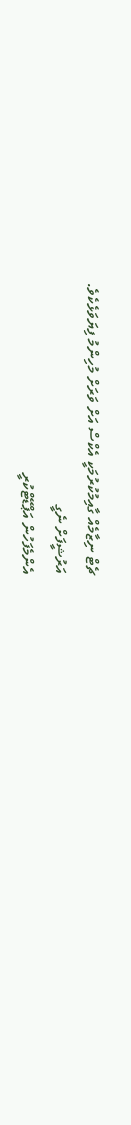ޗެޓް ނިޒާމެއް ގާއިމުކުރުމަކީ އެކްސް އަށް ވަރަށް މުހިންމު ފިޔަވަޅެކެވެ.
އަރުޝީފަށް ނެގީ
އެންމެފަހުން އަޕްޑޭޓްކުރީ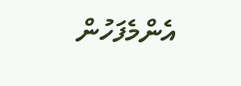އެންމެފަހުން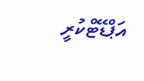އަޕްޑޭޓްކުރީ